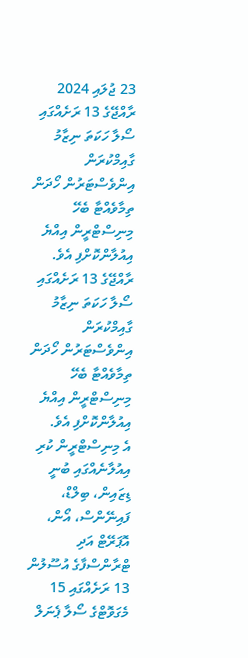23 ޖުލައި 2024
ރާއްޖޭގެ 13 ރަށެއްގައި ސޯލާ ހަކަތަ ނިޒާމު ގާއިމްކުރަން އިންވެސްޓަރުން ހޯދަން ތިމާވެއްޓާ ބެހޭ މިނިސްޓްރީން އިއްޔެ އިއުލާންކޮށްފި އެވެ.
ރާއްޖޭގެ 13 ރަށެއްގައި ސޯލާ ހަކަތަ ނިޒާމު ގާއިމްކުރަން އިންވެސްޓަރުން ހޯދަން ތިމާވެއްޓާ ބެހޭ މިނިސްޓްރީން އިއްޔެ އިއުލާންކޮށްފި އެވެ.
އެ މިނިސްޓްރީން ކުރި އިއުލާނެއްގައި ބުނީ ޑިޒައިން، ބިލްޑް، ފައިނޭންސް، އޯން، އޮޕަރޭޓް އަދި ޓްރާންސްފާގެ އުސޫލުން 13 ރަށެއްގައި 15 މެގަވޮޓްގެ ސޯލާ ޕެނަލް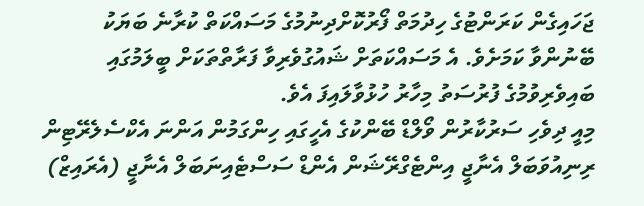ޖަހައިގެން ކަރަންޓުގެ ހިދުމަތް ފޯރުކޮށްދިނުމުގެ މަސައްކަތް ކުރާނެ ބަޔަކު ބޭނުންވާ ކަމަށެވެ. އެ މަސައްކަތަށް ޝައުގުވެރިވާ ފަރާތްތަކަށް ބީލަމުގައި ބައިވެރިވުމުގެ ފުރުސަތު މިހާރު ހުޅުވާލައިފަ އެވެ.
މިއީ ދިވެހި ސަރުކާރުން ވޯލްޑް ބޭންކުގެ އެހީގައި ހިންގަމުން އަންނަ އެކްސެލެރޭޓިން ރިނިއުވަބަލް އެނާޖީ އިންޓެގްރޭޝަން އެންޑް ސަސްޓެއިނަބަލް އެނާޖީ (އެރައިޒް)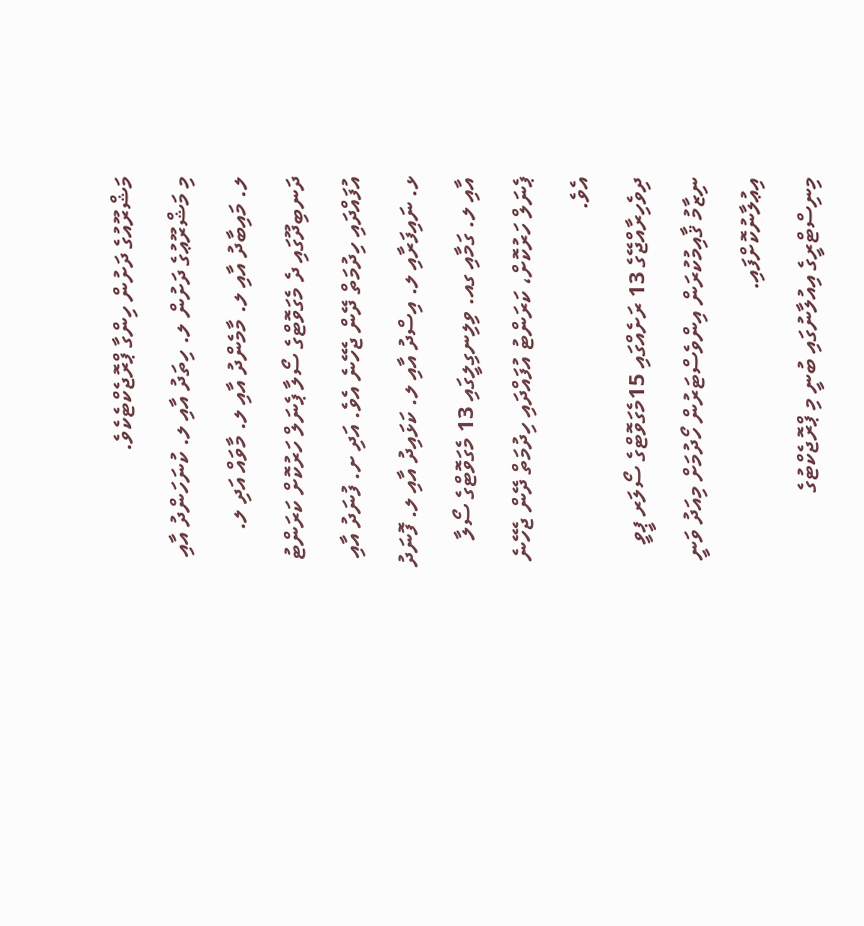މަޝްރޫއުގެ ދަށުން ހިންގާ ޕްރޮޖެކްޓެކެވެ.
މި މަޝްރޫޢުގެ ދަށުން ލ. ހިތަދު އާއި ލ. ކުނަހަންދު އާއި ލ. މައިބާދު އާއި ލ. މާމެންދު އާއި ލ. މާވައް އަދި ލ. ދަނބިދޫގައި ދެ މެގަވޮޓްގެ ސޯލާ ޕެނަލް ހަރުކޮށް ކަރަންޓު އުފައްދައި ހިދުމަތް ދޭން ޖެހޭނެ އެވެ. އަދި ށ. ފުނަދު އާއި ޅ. ނައިފަރާއި ލ. އިސްދު އާއި ލ. ކަޅައިދު އާއި ލ. ފޮނަދު އާއި ލ. ގަމާއި ގއ. ވިލިނގިލީގައި 13 މެގަވޮޓްގެ ސޯލާ ޕެނަލް ހަރުކޮށް، ކަރަންޓު އުފައްދައި ހިދުމަތް ދޭން ޖެހޭނެ އެވެ.
ދިވެހިރާއްޖޭގެ 13 ރަށެއްގައި 15މެގަވޮޓްގެ ސޯލަރ ޕީވީ ނިޒާމު ޤާއިމުކުރަން އިންވެސްޓަރުން ހޯދުމަށް މިއަދު ވަނީ އިޢުލާނުކޮށްފައި.
މިނިސްޓްރީގެ އިއުލާނުގައި ބުނީ މި ޕްރޮޖެކްޓުގެ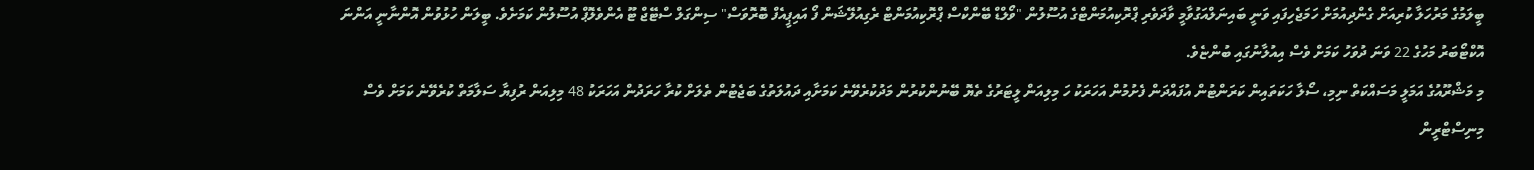ބީލަމުގެ މަރުހަލާ ކުރިއަށް ގެންދިއުމަށް ހަމަޖެހިފައި ވަނީ ބައިނަލްއަގުވާމީ ވާދަވެރި ޕްރޮކިއުމަންޓްގެ އުސޫލުން "ވޯލްޑް ބޭންކްސް ޕްރޮކިއުމަންޓް ރެގިއުލޭޝަން ފޯ އައިޕީއެފް ބޮރޮވަސް" ސިންގަލް ސްޓޭޖް ޓޫ އެންވެލޮޕް އުސޫލުން ކަމަށެވެ. ބީލަން ހުޅުވުން އޮންނާނީ އަންނަ އޮކްޓޯބަރު މަހުގެ 22 ވަނަ ދުވަހު ކަމަށް ވެސް އިއުލާނުގައި ބުންޏެވެ.
މި މަޝްރޫއުގެ އަމަލީ މަސައްކަތް ނިމި، ސޯލާ ހަކަތައިން ކަރަންޓުން އުފައްދަން ފެށުމުން އަހަރަކު ހަ މިލިއަން ލީޓަރުގެ ތެޔޮ ބޭނުންކުރުން މަދުކުރެވޭނެ ކަމަށާއި ދައުލަތުގެ ބަޖެޓުން ތެލަށް ކުރާ ހަރަދުން އަހަރަކު 48 މިލިއަން ރުފިޔާ ސަލާމަތް ކުރެވޭނެ ކަމަށް ވެސް މިނިސްޓްރީން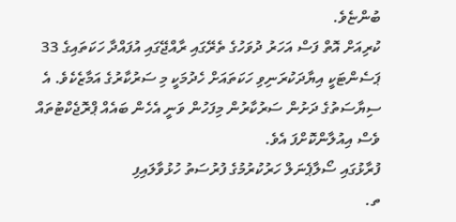ބުންޏެވެ.
ކުރިއަށް އޮތް ފަސް އަހަރު ދުވަހުގެ ތެރޭގައި ރާއްޖޭގައި އުފައްދާ ހަކަތައިގެ 33 ޕަސެންޓަކީ އިޔާދަކުރަނިވި ހަކަތައަށް ހެދުމަކީ މި ސަރުކާރުގެ އަމާޒެކެވެ. އެ ސިޔާސަތުގެ ދަށުން ސަރުކާރުން މިފަހުން ވަނީ އެހެން ބައެއް ޕްރޮޖެކްޓުތައް ވެސް އިއުލާންކޮށްފަ އެވެ.
ފުރާޅުގައި ސޯލާޕެނަލް ހަރުކުރުމުގެ ފުރުސަތު ހުޅުވާލައިފި
ތ.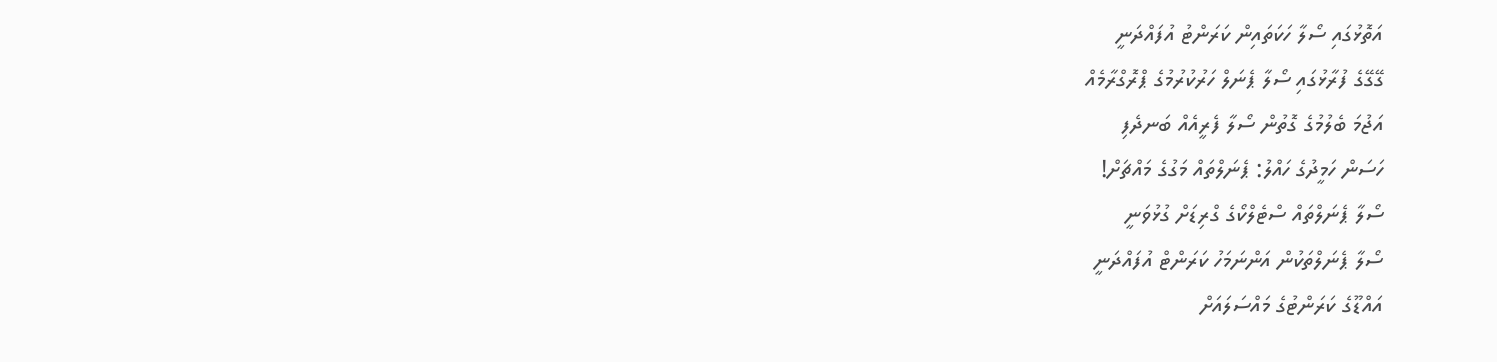އަތޮޅުގައި ސޯލާ ހަކަތައިން ކަރަންޓު އުފައްދަނީ
ގޭގޭގެ ފުރާޅުގައި ސޯލާ ޕެނަލް ހަރުކުރުމުގެ ޕްރޮގްރާމެއް
އަޖުމަ ބެލުމުގެ ގޮތުން ސޯލާ ފެރީއެއް ބަނދެފި
ހަސަން ހަމީދުގެ ހައްލު: ޕެނަލްތައް މަގުގެ މައްޗަށް!
ސޯލާ ޕެނަލްތައް ސްޓެލްކޯގެ ގްރިޑަށް ގުޅުވަނީ
ސޯލާ ޕެނަލްތަކުން އަންނަމަހު ކަރަންޓް އުފައްދަނީ
އައްޑޫގެ ކަރަންޓުގެ މައްސަލައަށް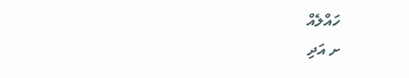ހައްލެއް
ށ އަދި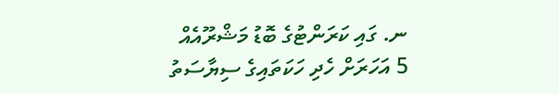ނ. ގައި ކަރަންޓުގެ ބޮޑު މަޝްރޫއެއް
5 އަހަރަށް ހެދި ހަކަތައިގެ ސިޔާސަތު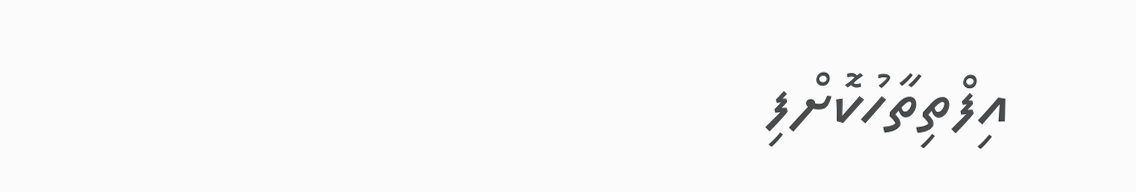އިފްތިތާހުކޮށްފި